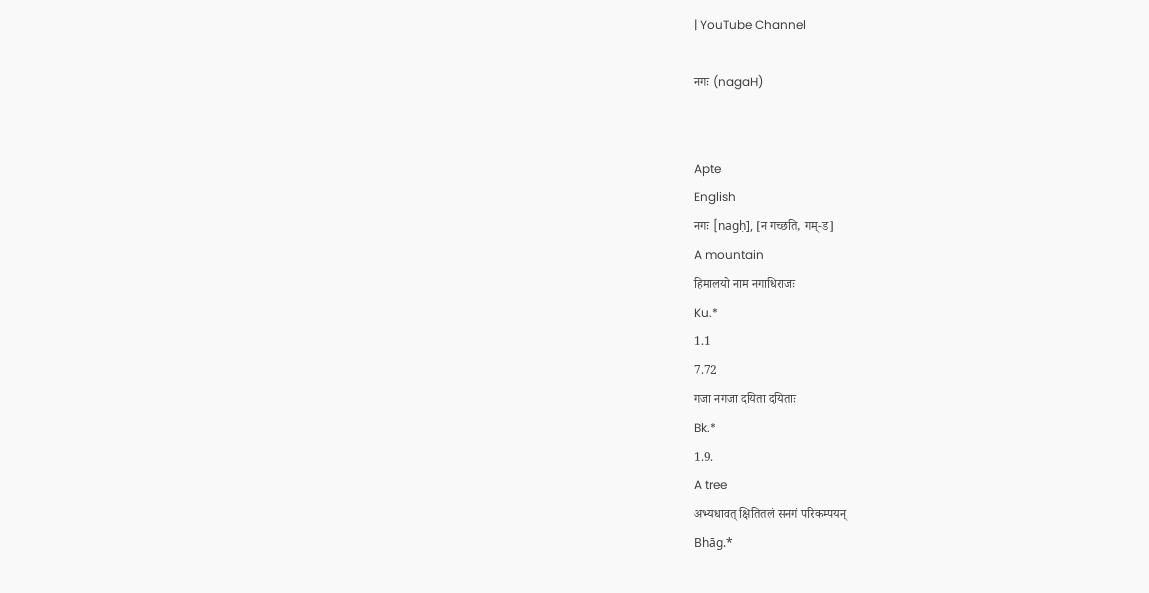| YouTube Channel

नगः (nagaH)


Apte
English
नगः [nagḥ], [न गच्छति, गम्-ड]
A mountain
हिमालयो नाम नगाधिराजः
Ku.*
1.1
7.72
गजा नगजा दयिता दयिताः
Bk.*
1.9.
A tree
अभ्यधावत् क्षितितलं सनगं परिकम्पयन्
Bhāg.*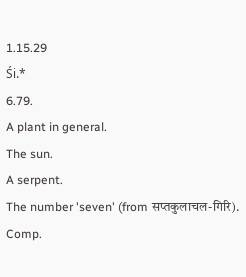1.15.29
Śi.*
6.79.
A plant in general.
The sun.
A serpent.
The number 'seven' (from सप्तकुलाचल-गिरि).
Comp.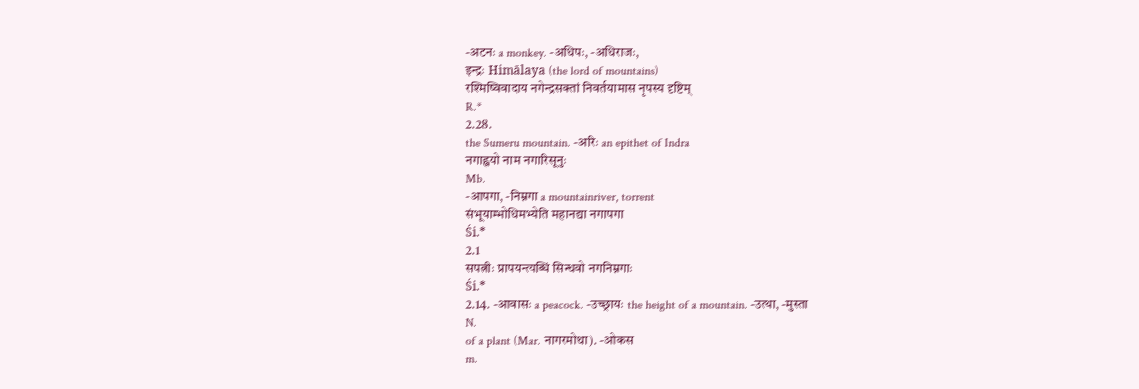-अटनः a monkey. -अधिपः, -अधिराजः,
इन्द्रः Himālaya (the lord of mountains)
रश्मिष्विवादाय नगेन्द्रसक्तां निवर्तयामास नृपस्य दृष्टिम्
R.*
2.28.
the Sumeru mountain. -अरिः an epithet of Indra
नगाह्वयो नाम नगारिसूनुः
Mb.
-आपगा, -निम्नगा a mountainriver, torrent
संभूयाम्भोधिमभ्येति महानद्या नगापगा
Śi.*
2.1
सपत्नीः प्रापयन्त्यब्धिं सिन्धवो नगनिम्नगाः
Śi.*
2.14. -आवासः a peacock. -उच्छ्रायः the height of a mountain. -उत्था, -मुस्ता
N.
of a plant (Mar. नागरमोथा). -ओकस
m.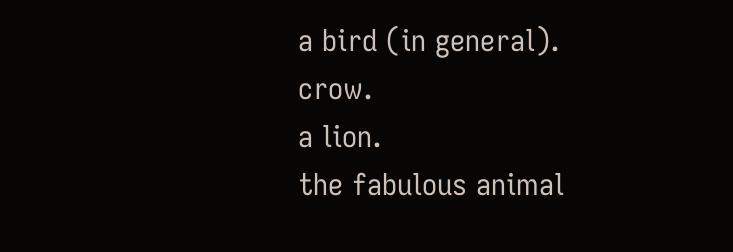a bird (in general).
crow.
a lion.
the fabulous animal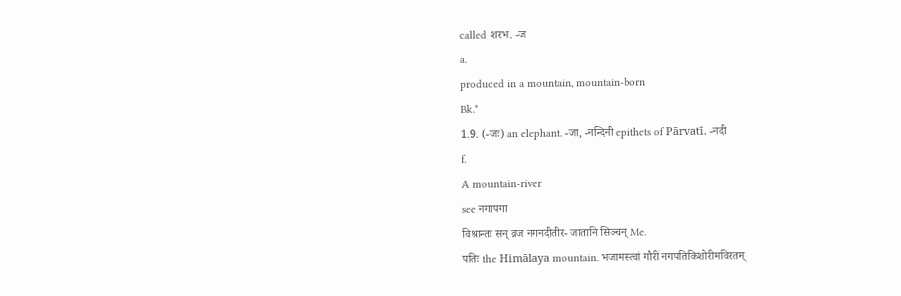called शरभ. -ज
a.
produced in a mountain, mountain-born
Bk.*
1.9. (-जः) an elephant. -जा, -नन्दिनी epithets of Pārvatī. -नदी
f.
A mountain-river
see नगापगा
विश्रान्तः सन् व्रज नगनदीतीर- जातानि सिञ्चन् Me.
पतिः the Himālaya mountain. भजामस्त्वां गौरीं नगपतिकिशोरीमविरतम्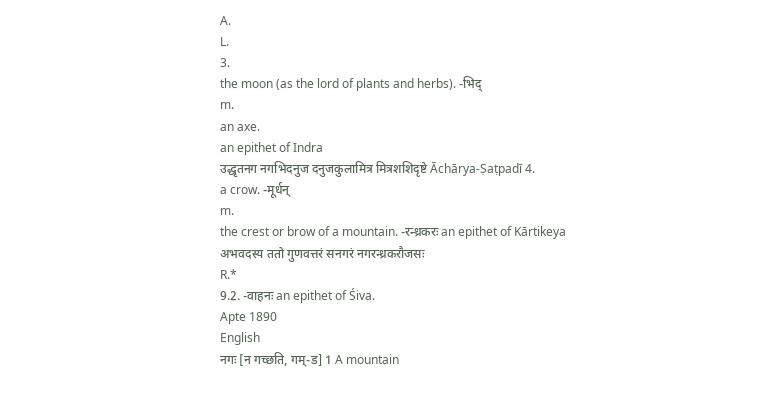A.
L.
3.
the moon (as the lord of plants and herbs). -भिद्
m.
an axe.
an epithet of Indra
उद्धृतनग नगभिदनुज दनुजकुलामित्र मित्रशशिदृष्टे Āchārya-Ṣaṭpadī 4.
a crow. -मूर्धन्
m.
the crest or brow of a mountain. -रन्ध्रकरः an epithet of Kārtikeya
अभवदस्य ततो गुणवत्तरं सनगरं नगरन्ध्रकरौजसः
R.*
9.2. -वाहनः an epithet of Śiva.
Apte 1890
English
नगः [न गच्छति, गम्-ड] 1 A mountain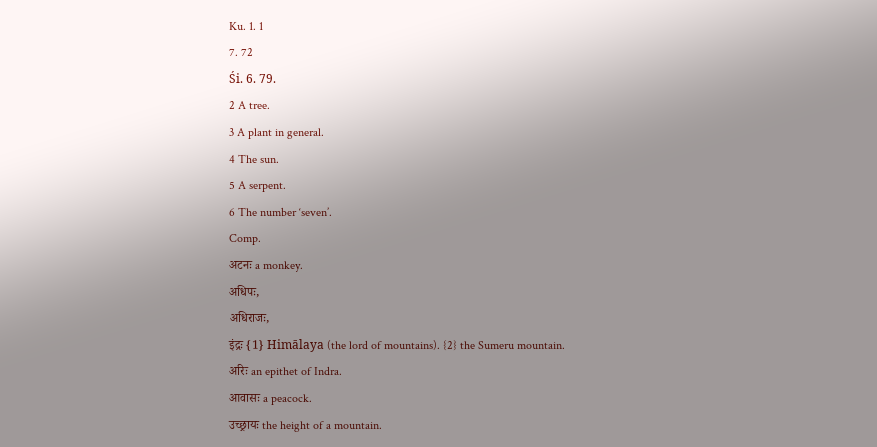Ku. 1. 1
7. 72
Śi. 6. 79.
2 A tree.
3 A plant in general.
4 The sun.
5 A serpent.
6 The number ‘seven’.
Comp.
अटनः a monkey.
अधिपः,
अधिराजः,
इंद्रः {1} Himālaya (the lord of mountains). {2} the Sumeru mountain.
अरिः an epithet of Indra.
आवासः a peacock.
उच्छ्रायः the height of a mountain.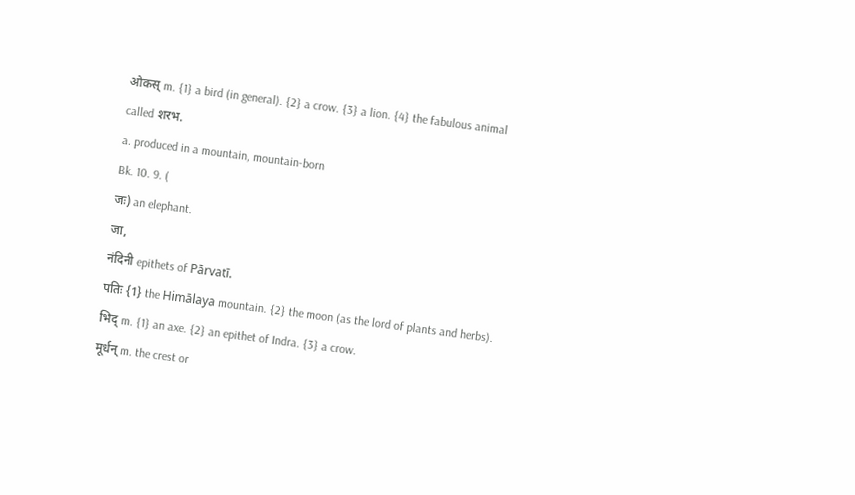ओकस् m. {1} a bird (in general). {2} a crow. {3} a lion. {4} the fabulous animal called शरभ.
a. produced in a mountain, mountain-born
Bk. 10. 9. (
जः) an elephant.
जा,
नंदिनी epithets of Pārvatī.
पतिः {1} the Himālaya mountain. {2} the moon (as the lord of plants and herbs).
भिद् m. {1} an axe. {2} an epithet of Indra. {3} a crow.
मूर्धन् m. the crest or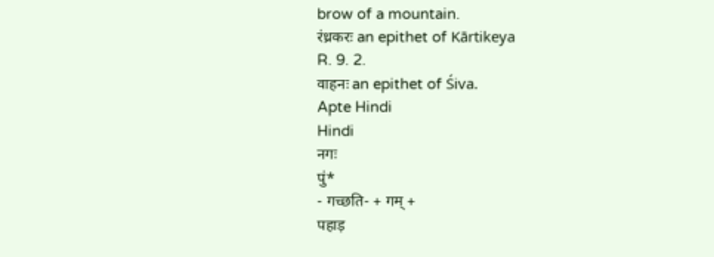brow of a mountain.
रंध्रकरः an epithet of Kārtikeya
R. 9. 2.
वाहनः an epithet of Śiva.
Apte Hindi
Hindi
नगः
पुं*
- गच्छति- + गम् +
पहाड़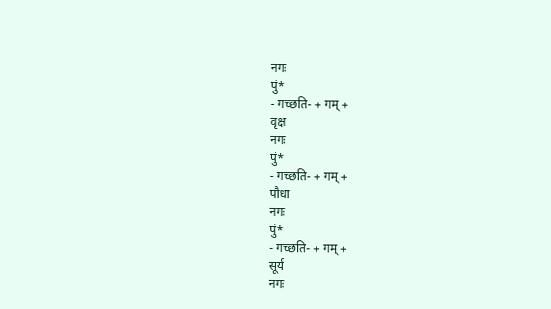नगः
पुं*
- गच्छति- + गम् +
वृक्ष
नगः
पुं*
- गच्छति- + गम् +
पौधा
नगः
पुं*
- गच्छति- + गम् +
सूर्य
नगः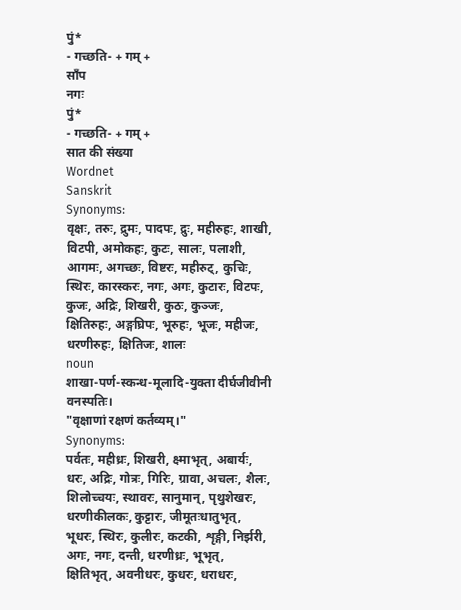पुं*
- गच्छति- + गम् +
साँप
नगः
पुं*
- गच्छति- + गम् +
सात की संख्या
Wordnet
Sanskrit
Synonyms:
वृक्षः, तरुः, द्रुमः, पादपः, द्रुः, महीरुहः, शाखी, विटपी, अमोकहः, कुटः, सालः, पलाशी, आगमः, अगच्छः, विष्टरः, महीरुट्, कुचिः, स्थिरः, कारस्करः, नगः, अगः, कुटारः, विटपः, कुजः, अद्रिः, शिखरी, कुठः, कुञ्जः, क्षितिरुहः, अङ्गघ्रिपः, भूरुहः, भूजः, महीजः, धरणीरुहः, क्षितिजः, शालः
noun
शाखा-पर्ण-स्कन्ध-मूलादि-युक्ता दीर्घजीवीनी वनस्पतिः।
"वृक्षाणां रक्षणं कर्तव्यम्।"
Synonyms:
पर्वतः, महीध्रः, शिखरी, क्ष्माभृत्, अबार्यः, धरः, अद्रिः, गोत्रः, गिरिः, ग्रावा, अचलः, शैलः, शिलोच्चयः, स्थावरः, सानुमान्, पृथुशेखरः, धरणीकीलकः, कुट्टारः, जीमूतःधातुभृत्, भूधरः, स्थिरः, कुलीरः, कटकी, शृङ्गी, निर्झरी, अगः, नगः, दन्ती, धरणीध्रः, भूभृत्, क्षितिभृत्, अवनीधरः, कुधरः, धराधरः,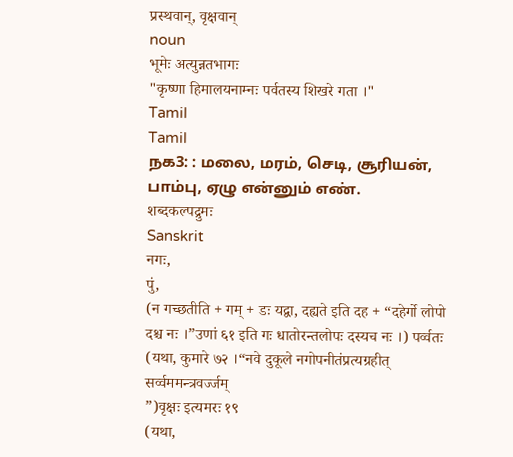प्रस्थवान्, वृक्षवान्
noun
भूमेः अत्युन्नतभागः
"कृष्णा हिमालयनाम्नः पर्वतस्य शिखरे गता ।"
Tamil
Tamil
நக3: : மலை, மரம், செடி, சூரியன், பாம்பு, ஏழு என்னும் எண்.
शब्दकल्पद्रुमः
Sanskrit
नगः,
पुं,
(न गच्छतीति + गम् + डः यद्वा, दह्यते इति दह + “दहेर्गो लोपो दश्च नः ।”उणां ६१ इति गः धातोरन्तलोपः दस्यच नः ।) पर्व्वतः (यथा, कुमारे ७२ ।“नवे दुकूले नगोपनीतंप्रत्यग्रहीत् सर्व्वममन्त्रवर्ज्जम्
”)वृक्षः इत्यमरः १९
(यथा,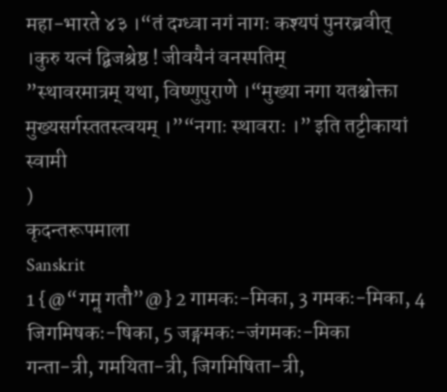महा-भारते ४३ ।“तं दग्ध्वा नगं नागः कश्यपं पुनरब्रवीत् ।कुरु यत्नं द्बिजश्रेष्ठ ! जीवयैनं वनस्पतिम्
”स्थावरमात्रम् यथा, विष्णुपुराणे ।“मुख्या नगा यतश्चोक्ता मुख्यसर्गस्ततस्त्वयम् ।”“नगाः स्थावराः ।” इति तट्टीकायां स्वामी
)
कृदन्तरूपमाला
Sanskrit
1 {@“गमॢ गतौ”@} 2 गामकः-मिका, 3 गमकः-मिका, 4 जिगमिषकः-षिका, 5 जङ्गमकः-जंगमकः-मिका
गन्ता-त्री, गमयिता-त्री, जिगमिषिता-त्री,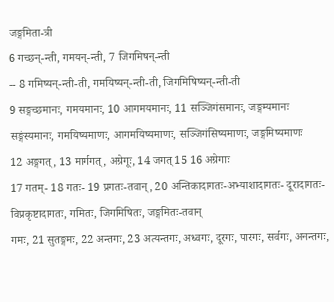जङ्गमिता-त्री
6 गच्छन्-न्ती, गमयन्-न्ती, 7 जिगमिषन्-न्ती
-- 8 गमिष्यन्-न्ती-ती, गमयिष्यन्-न्ती-ती, जिगमिषिष्यन्-न्ती-ती
9 सङ्गच्छमानः, गमयमानः, 10 आगमयमानः, 11 सञ्जिगंसमानः, जङ्गम्यमानः
सङ्गंस्यमानः, गमयिष्यमाणः, आगमयिष्यमाणः, सञ्जिगंसिष्यमाणः, जङ्गमिष्यमाणः
12 अङ्गगत्, 13 मार्गगत्, अग्रेगूः, 14 जगत् 15 16 अग्रेगाः
17 गतम्- 18 गतः- 19 प्रगतः-तवान्, 20 अन्तिकादागतः-अभ्याशादागतः- दूरादागतः-विप्रकृष्टादागतः, गमितः, जिगमिषितः, जङ्गमितः-तवान्
गमः, 21 सुतङ्गमः, 22 अन्तगः, 23 अत्यन्तगः, अध्वगः, दूरगः, पारगः, सर्वगः, अनन्तगः,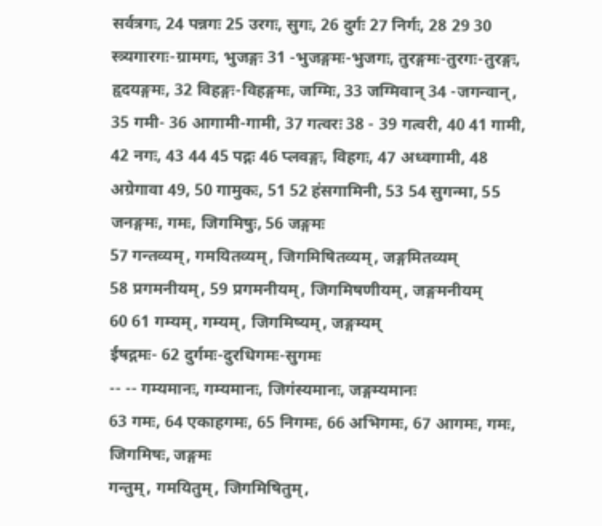सर्वत्रगः, 24 पन्नगः 25 उरगः, सुगः, 26 दुर्गः 27 निर्गः, 28 29 30 स्त्र्यगारगः-ग्रामगः, भुजङ्गः 31 -भुजङ्गमः-भुजगः, तुरङ्गमः-तुरगः-तुरङ्गः, हृदयङ्गमः, 32 विहङ्गः-विहङ्गमः, जग्मिः, 33 जग्मिवान् 34 -जगन्वान्, 35 गमी- 36 आगामी-गामी, 37 गत्वरः 38 - 39 गत्वरी, 40 41 गामी, 42 नगः, 43 44 45 पद्गः 46 प्लवङ्गः, विहगः, 47 अध्वगामी, 48 अग्रेगावा 49, 50 गामुकः, 51 52 हंसगामिनी, 53 54 सुगन्मा, 55 जनङ्गमः, गमः, जिगमिषुः, 56 जङ्गमः
57 गन्तव्यम्, गमयितव्यम्, जिगमिषितव्यम्, जङ्गमितव्यम्
58 प्रगमनीयम्, 59 प्रगमनीयम्, जिगमिषणीयम्, जङ्गमनीयम्
60 61 गम्यम्, गम्यम्, जिगमिष्यम्, जङ्गम्यम्
ईषद्गमः- 62 दुर्गमः-दुरधिगमः-सुगमः
-- -- गम्यमानः, गम्यमानः, जिगंस्यमानः, जङ्गम्यमानः
63 गमः, 64 एकाहगमः, 65 निगमः, 66 अभिगमः, 67 आगमः, गमः, जिगमिषः, जङ्गमः
गन्तुम्, गमयितुम्, जिगमिषितुम्,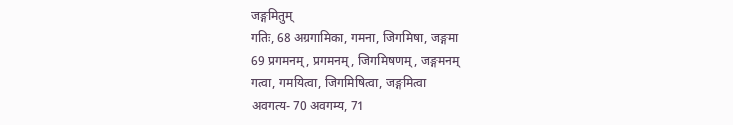जङ्गमितुम्
गतिः, 68 अग्रगामिका, गमना, जिगमिषा, जङ्गमा
69 प्रगमनम्, प्रगमनम्, जिगमिषणम्, जङ्गमनम्
गत्वा, गमयित्वा, जिगमिषित्वा, जङ्गमित्वा
अवगत्य- 70 अवगम्य, 71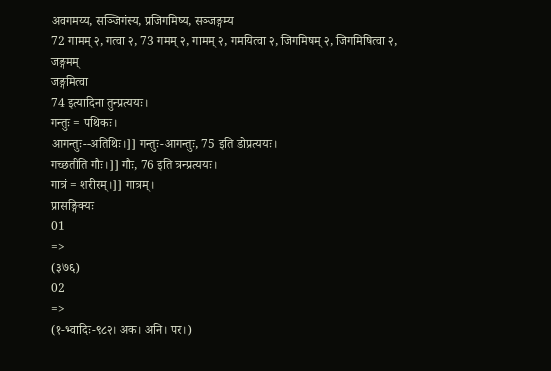अवगमय्य, सञ्जिगंस्य, प्रजिगमिष्य, सञ्जङ्गम्य
72 गामम् २, गत्वा २, 73 गमम् २, गामम् २, गमयित्वा २, जिगमिषम् २, जिगमिषित्वा २, जङ्गमम्
जङ्गमित्वा
74 इत्यादिना तुन्प्रत्ययः।
गन्तुः = पथिकः।
आगन्तुः--अतिथिः।]] गन्तुः-आगन्तुः, 75 इति डोप्रत्ययः।
गच्छतीति गौः।]] गौः, 76 इति त्रन्प्रत्ययः।
गात्रं = शरीरम्।]] गात्रम्।
प्रासङ्गिक्यः
01
=>
(३७६)
02
=>
(१-भ्वादिः-९८२। अक। अनि। पर।)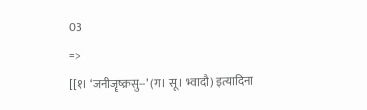03
=>
[[१। ‘जनीजॄष्क्रसु--’ (ग। सू। भ्वादौ) इत्यादिना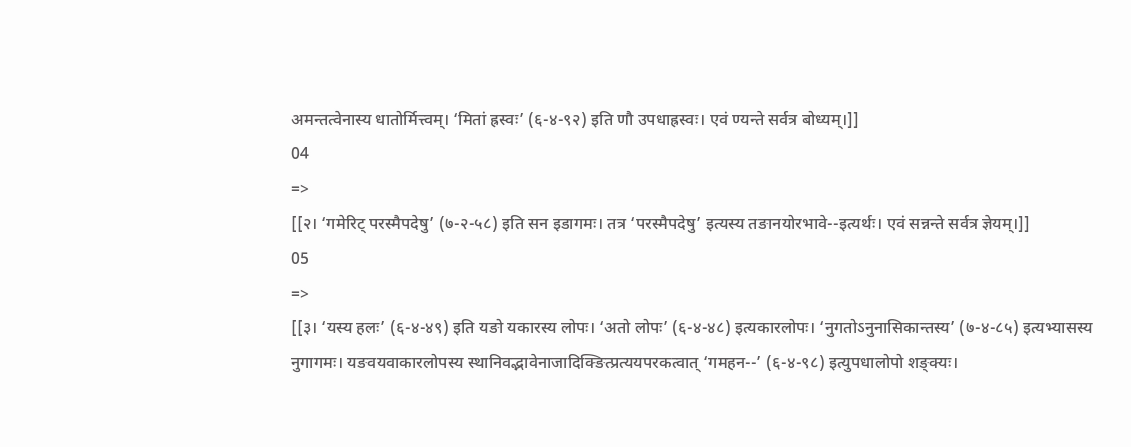अमन्तत्वेनास्य धातोर्मित्त्वम्। ‘मितां ह्रस्वः’ (६-४-९२) इति णौ उपधाह्रस्वः। एवं ण्यन्ते सर्वत्र बोध्यम्।]]
04
=>
[[२। ‘गमेरिट् परस्मैपदेषु’ (७-२-५८) इति सन इडागमः। तत्र ‘परस्मैपदेषु’ इत्यस्य तङानयोरभावे--इत्यर्थः। एवं सन्नन्ते सर्वत्र ज्ञेयम्।]]
05
=>
[[३। ‘यस्य हलः’ (६-४-४९) इति यङो यकारस्य लोपः। ‘अतो लोपः’ (६-४-४८) इत्यकारलोपः। ‘नुगतोऽनुनासिकान्तस्य’ (७-४-८५) इत्यभ्यासस्य नुगागमः। यङवयवाकारलोपस्य स्थानिवद्भावेनाजादिक्ङित्प्रत्ययपरकत्वात् ‘गमहन--’ (६-४-९८) इत्युपधालोपो शङ्क्यः।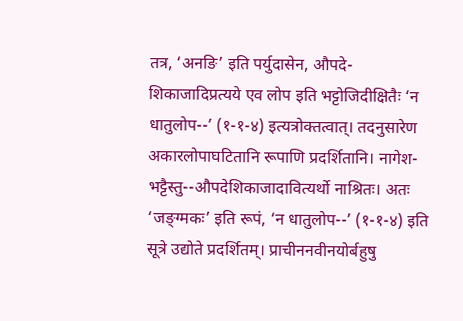तत्र, ‘अनङि’ इति पर्युदासेन, औपदे- शिकाजादिप्रत्यये एव लोप इति भट्टोजिदीक्षितैः ‘न धातुलोप--’ (१-१-४) इत्यत्रोक्तत्वात्। तदनुसारेण अकारलोपाघटितानि रूपाणि प्रदर्शितानि। नागेश- भट्टैस्तु--औपदेशिकाजादावित्यर्थो नाश्रितः। अतः ‘जङ्ग्मकः’ इति रूपं, ‘न धातुलोप--’ (१-१-४) इति सूत्रे उद्योते प्रदर्शितम्। प्राचीननवीनयोर्बहुषु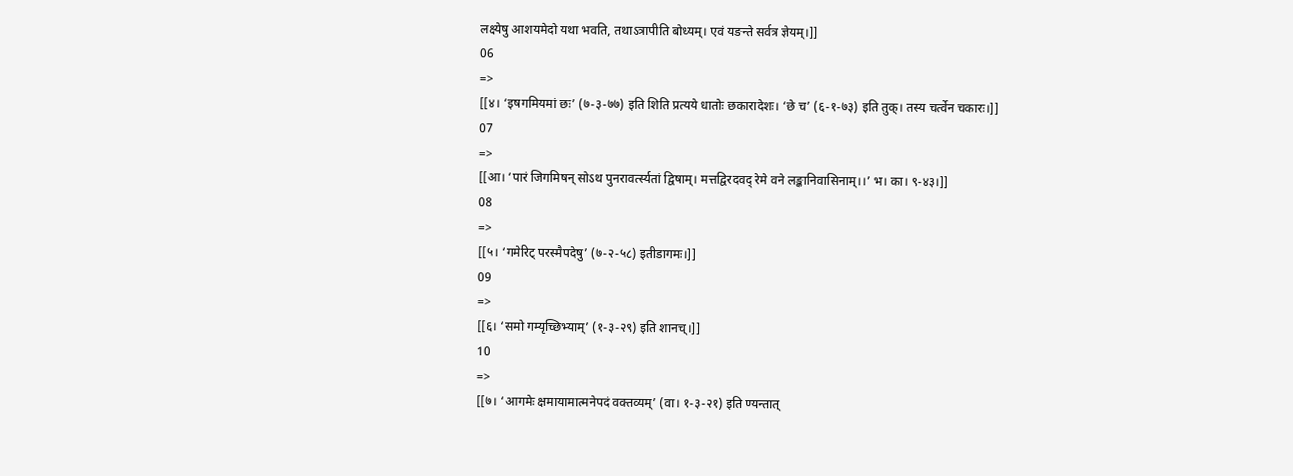लक्ष्येषु आशयमेदो यथा भवति, तथाऽत्रापीति बोध्यम्। एवं यङन्ते सर्वत्र ज्ञेयम्।]]
06
=>
[[४। ‘इषगमियमां छः’ (७-३-७७) इति शिति प्रत्यये धातोः छकारादेशः। ‘छे च’ (६-१-७३) इति तुक्। तस्य चर्त्वेन चकारः।]]
07
=>
[[आ। ‘पारं जिगमिषन् सोऽथ पुनरावर्त्स्यतां द्विषाम्। मत्तद्विरदवद् रेमे वने लङ्कानिवासिनाम्।।’ भ। का। ९-४३।]]
08
=>
[[५। ‘गमेरिट् परस्मैपदेषु’ (७-२-५८) इतीडागमः।]]
09
=>
[[६। ‘समो गम्यृच्छिभ्याम्’ (१-३-२९) इति शानच्।]]
10
=>
[[७। ‘आगमेः क्षमायामात्मनेपदं वक्तव्यम्’ (वा। १-३-२१) इति ण्यन्तात्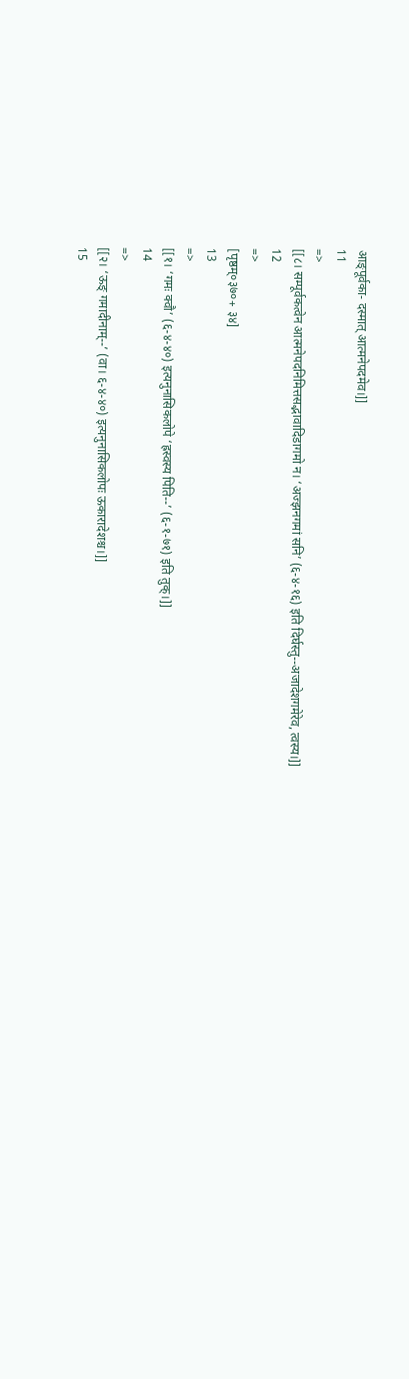आङ्पूर्वका- दस्मात् आत्मनेपदमेव।]]
11
=>
[[८। सम्पूर्वकत्वेन आत्मनेपदनिमित्तसद्भावादिडागमो न। ‘अज्झनगमां सनि’ (६-४-१६) इति दिर्घस्तु--अजादेशगमेरेव, त्वस्य।]]
12
=>
[पृष्ठम्०३७०+ ३४]
13
=>
[[१। ‘गमः क्वौ’ (६-४-४०) इत्यनुनासिकलोपे ‘ह्रस्वस्य पिति--’ (६-१-७१) इति तुक्।]]
14
=>
[[२। ‘ऊङ् गमादीनाम्--’ (वा। ६-४-४०) इत्यनुनासिकलोपः ऊकारादेशश्च।]]
15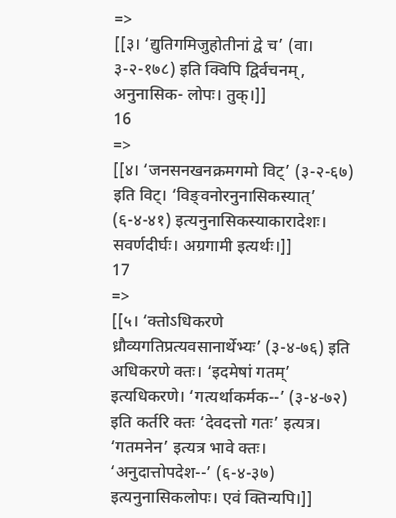=>
[[३। ‘द्युतिगमिजुहोतीनां द्वे च’ (वा। ३-२-१७८) इति क्विपि द्विर्वचनम्, अनुनासिक- लोपः। तुक्।]]
16
=>
[[४। ‘जनसनखनक्रमगमो विट्’ (३-२-६७) इति विट्। ‘विङ्वनोरनुनासिकस्यात्’ (६-४-४१) इत्यनुनासिकस्याकारादेशः। सवर्णदीर्घः। अग्रगामी इत्यर्थः।]]
17
=>
[[५। ‘क्तोऽधिकरणे ध्रौव्यगतिप्रत्यवसानार्थेभ्यः’ (३-४-७६) इति अधिकरणे क्तः। ‘इदमेषां गतम्’ इत्यधिकरणे। ‘गत्यर्थाकर्मक--’ (३-४-७२) इति कर्तरि क्तः ‘देवदत्तो गतः’ इत्यत्र। ‘गतमनेन’ इत्यत्र भावे क्तः। ‘अनुदात्तोपदेश--’ (६-४-३७) इत्यनुनासिकलोपः। एवं क्तिन्यपि।]]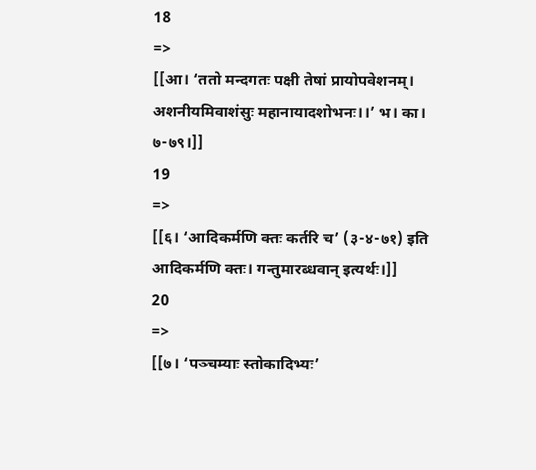18
=>
[[आ। ‘ततो मन्दगतः पक्षी तेषां प्रायोपवेशनम्। अशनीयमिवाशंसुः महानायादशोभनः।।’ भ। का। ७-७९।]]
19
=>
[[६। ‘आदिकर्मणि क्तः कर्तरि च’ (३-४-७१) इति आदिकर्मणि क्तः। गन्तुमारब्धवान् इत्यर्थः।]]
20
=>
[[७। ‘पञ्चम्याः स्तोकादिभ्यः’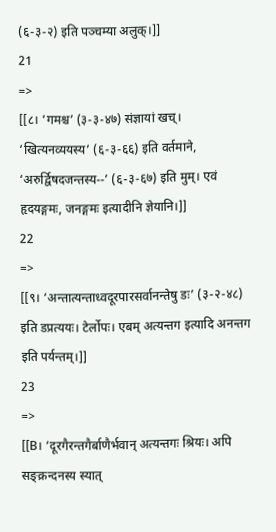(६-३-२) इति पञ्चम्या अलुक्।]]
21
=>
[[८। ‘गमश्च’ (३-३-४७) संज्ञायां खच्। ‘खित्यनव्ययस्य’ (६-३-६६) इति वर्तमाने, ‘अरुर्द्विषदजन्तस्य--’ (६-३-६७) इति मुम्। एवं हृदयङ्गमः, जनङ्गमः इत्यादीनि ज्ञेयानि।]]
22
=>
[[९। ‘अन्तात्यन्ताध्वदूरपारसर्वानन्तेषु डः’ (३-२-४८) इति डप्रत्ययः। टेर्लोपः। एबम् अत्यन्तग इत्यादि अनन्तग इति पर्यन्तम्।]]
23
=>
[[B। ‘दूरगैरन्तगैर्बाणैर्भवान् अत्यन्तगः श्रियः। अपि सङ्क्रन्दनस्य स्यात्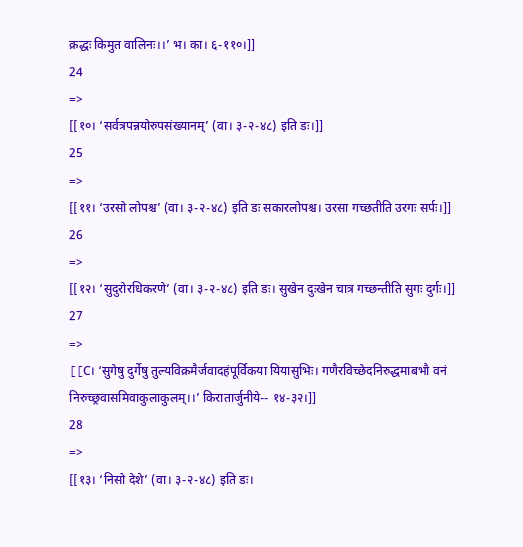क्रद्धः किमुत वालिनः।।’ भ। का। ६-११०।]]
24
=>
[[१०। ‘सर्वत्रपन्नयोरुपसंख्यानम्’ (वा। ३-२-४८) इति डः।]]
25
=>
[[११। ‘उरसो लोपश्च’ (वा। ३-२-४८) इति डः सकारलोपश्च। उरसा गच्छतीति उरगः सर्पः।]]
26
=>
[[१२। ‘सुदुरोरधिकरणे’ (वा। ३-२-४८) इति डः। सुखेन दुःखेन चात्र गच्छन्तीति सुगः दुर्गः।]]
27
=>
[[C। ‘सुगेषु दुर्गेषु तुल्यविक्रमैर्जवादहंपूर्विकया यियासुभिः। गणैरविच्छेदनिरुद्धमाबभौ वनं निरुच्छ्रवासमिवाकुलाकुलम्।।’ किरातार्जुनीये-- १४-३२।]]
28
=>
[[१३। ‘निसो देशे’ (वा। ३-२-४८) इति डः।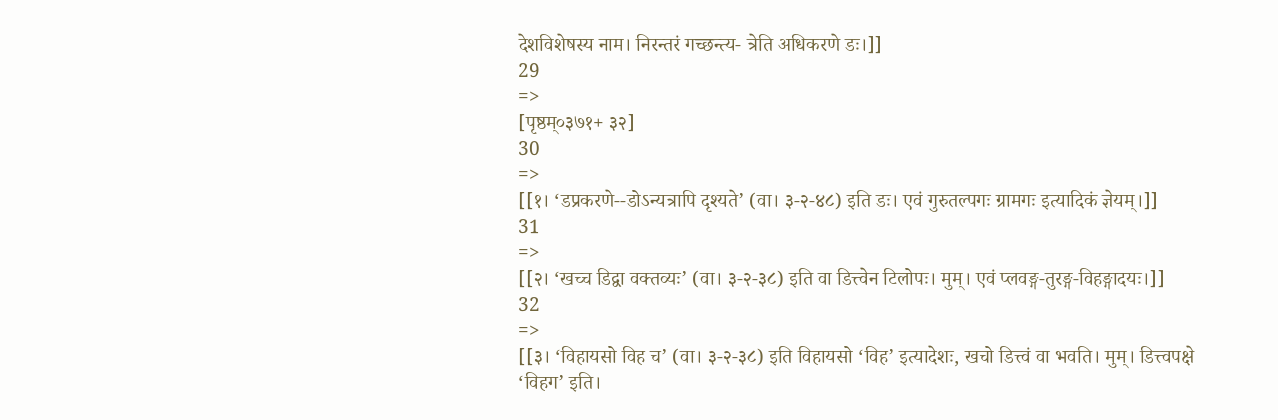देशविशेषस्य नाम। निरन्तरं गच्छन्त्य- त्रेति अधिकरणे डः।]]
29
=>
[पृष्ठम्०३७१+ ३२]
30
=>
[[१। ‘डप्रकरणे--डोऽन्यत्रापि दृश्यते’ (वा। ३-२-४८) इति डः। एवं गुरुतल्पगः ग्रामगः इत्यादिकं ज्ञेयम्।]]
31
=>
[[२। ‘खच्च डिद्वा वक्तव्यः’ (वा। ३-२-३८) इति वा डित्त्वेन टिलोपः। मुम्। एवं प्लवङ्ग-तुरङ्ग-विहङ्गादयः।]]
32
=>
[[३। ‘विहायसो विह च’ (वा। ३-२-३८) इति विहायसो ‘विह’ इत्यादेशः, खचो डित्त्वं वा भवति। मुम्। डित्त्वपक्षे ‘विहग’ इति।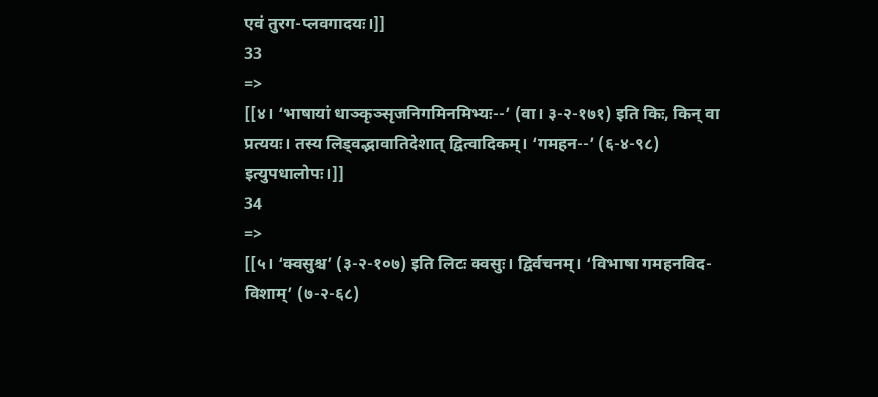एवं तुरग-प्लवगादयः।]]
33
=>
[[४। ‘भाषायां धाञ्कृञ्सृजनिगमिनमिभ्यः--’ (वा। ३-२-१७१) इति किः, किन् वा प्रत्ययः। तस्य लिड्वद्भावातिदेशात् द्वित्वादिकम्। ‘गमहन--’ (६-४-९८) इत्युपधालोपः।]]
34
=>
[[५। ‘क्वसुश्च’ (३-२-१०७) इति लिटः क्वसुः। द्विर्वचनम्। ‘विभाषा गमहनविद- विशाम्’ (७-२-६८)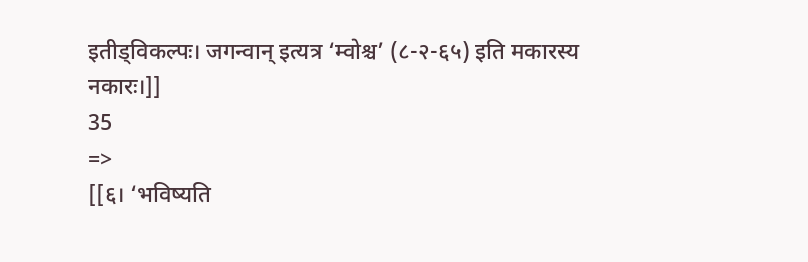इतीड्विकल्पः। जगन्वान् इत्यत्र ‘म्वोश्च’ (८-२-६५) इति मकारस्य नकारः।]]
35
=>
[[६। ‘भविष्यति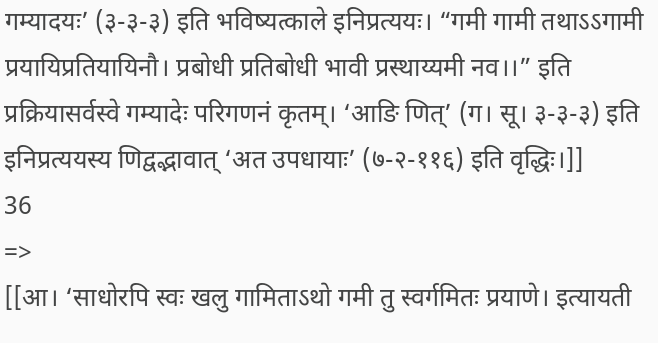गम्यादयः’ (३-३-३) इति भविष्यत्काले इनिप्रत्ययः। “गमी गामी तथाऽऽगामी प्रयायिप्रतियायिनौ। प्रबोधी प्रतिबोधी भावी प्रस्थाय्यमी नव।।” इति प्रक्रियासर्वस्वे गम्यादेः परिगणनं कृतम्। ‘आङि णित्’ (ग। सू। ३-३-३) इति इनिप्रत्ययस्य णिद्वद्भावात् ‘अत उपधायाः’ (७-२-११६) इति वृद्धिः।]]
36
=>
[[आ। ‘साधोरपि स्वः खलु गामिताऽथो गमी तु स्वर्गमितः प्रयाणे। इत्यायती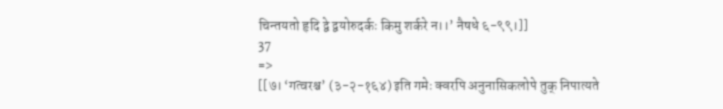चिन्तयतो हृदि द्वे द्वयोरुदर्कः किमु शर्करे न।।’ नैषधे ६-९९।]]
37
=>
[[७। ‘गत्वरश्च’ (३-२-१६४) इति गमेः क्वरपि अनुनासिकलोपे तुक् निपात्यते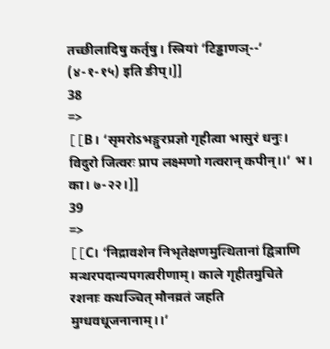तच्छीलादिषु कर्तृषु। स्त्रियां ‘टिड्ढाणञ्--’ (४-१-१५) इति ङीप्।]]
38
=>
[[B। ‘सृमरोऽभङ्गुरप्रज्ञो गृहीत्वा भासुरं धनुः। विदुरो जित्वरः प्राप लक्ष्मणो गत्वरान् कपीन्।।’ भ। का। ७-२२।]]
39
=>
[[C। ‘निद्रावशेन निभृतेक्षणमुत्थितानां द्वित्राणि मन्थरपदान्यपगत्वरीणाम्। काले गृहीतमुचिते रशनाः कथञ्चित् मौनव्रतं जहति मुग्धवधूजनानाम्।।’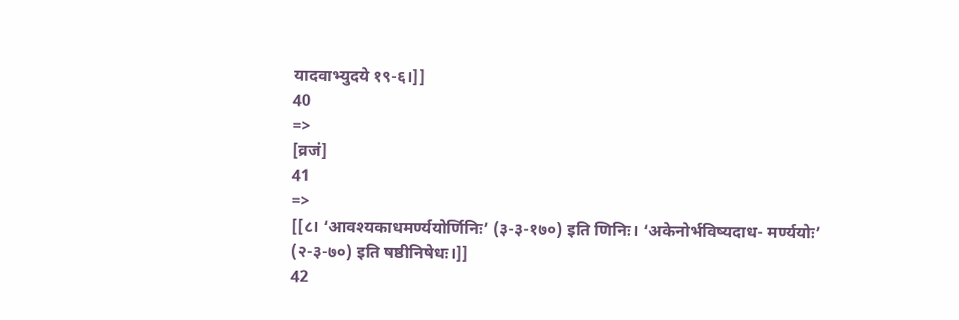यादवाभ्युदये १९-६।]]
40
=>
[व्रजं]
41
=>
[[८। ‘आवश्यकाधमर्ण्ययोर्णिनिः’ (३-३-१७०) इति णिनिः। ‘अकेनोर्भविष्यदाध- मर्ण्ययोः’ (२-३-७०) इति षष्ठीनिषेधः।]]
42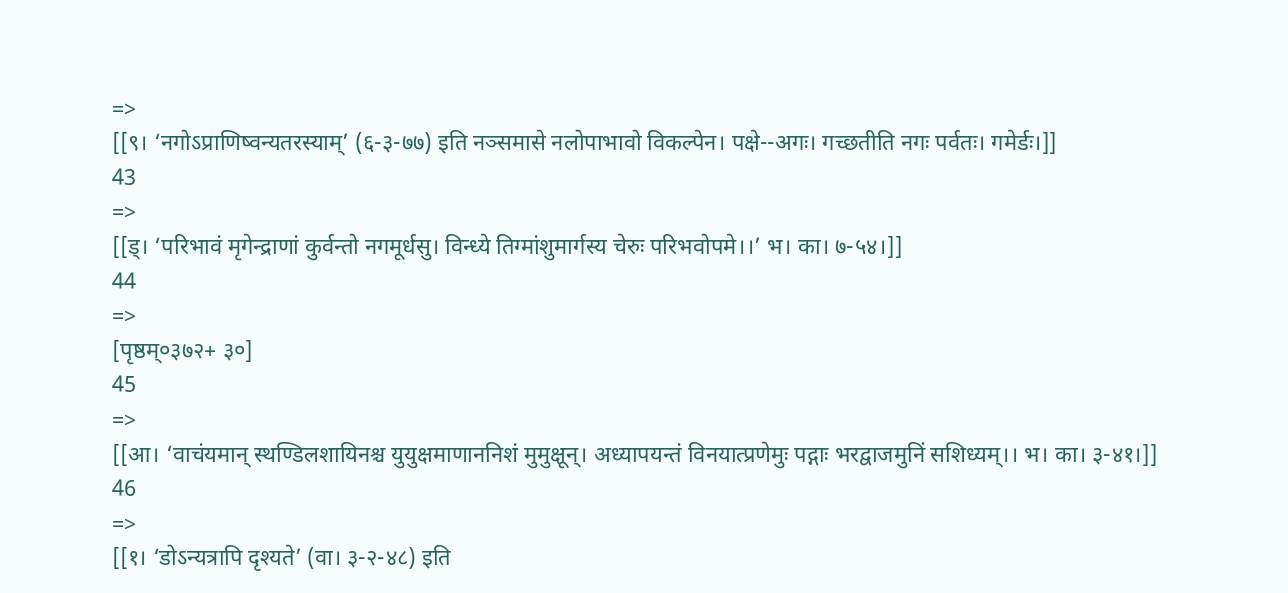=>
[[९। ‘नगोऽप्राणिष्वन्यतरस्याम्’ (६-३-७७) इति नञ्समासे नलोपाभावो विकल्पेन। पक्षे--अगः। गच्छतीति नगः पर्वतः। गमेर्डः।]]
43
=>
[[ड्। ‘परिभावं मृगेन्द्राणां कुर्वन्तो नगमूर्धसु। विन्ध्ये तिग्मांशुमार्गस्य चेरुः परिभवोपमे।।’ भ। का। ७-५४।]]
44
=>
[पृष्ठम्०३७२+ ३०]
45
=>
[[आ। ‘वाचंयमान् स्थण्डिलशायिनश्च युयुक्षमाणाननिशं मुमुक्षून्। अध्यापयन्तं विनयात्प्रणेमुः पद्गाः भरद्वाजमुनिं सशिध्यम्।। भ। का। ३-४१।]]
46
=>
[[१। ‘डोऽन्यत्रापि दृश्यते’ (वा। ३-२-४८) इति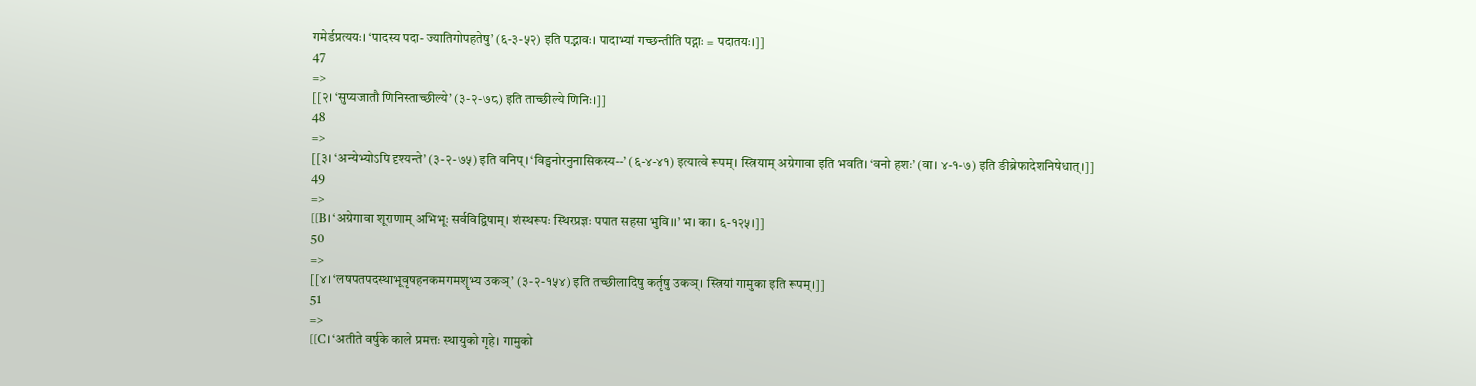गमेर्डप्रत्ययः। ‘पादस्य पदा- ज्यातिगोपहतेषु’ (६-३-५२) इति पद्भावः। पादाभ्यां गच्छन्तीति पद्गाः = पदातयः।]]
47
=>
[[२। ‘सुप्यजातौ णिनिस्ताच्छील्ये’ (३-२-७८) इति ताच्छील्ये णिनिः।]]
48
=>
[[३। ‘अन्येभ्योऽपि दृश्यन्ते’ (३-२-७५) इति वनिप्। ‘विड्वनोरनुनासिकस्य--’ (६-४-४१) इत्यात्वे रूपम्। स्त्रियाम् अग्रेगावा इति भवति। ‘वनो हशः’ (वा। ४-१-७) इति ङीब्रेफादेशनिषेधात्।]]
49
=>
[[B। ‘अग्रेगावा शूराणाम् अभिभूः सर्वविद्विषाम्। शंस्थरूपः स्थिरप्रज्ञः पपात सहसा भुवि।।’ भ। का। ६-१२५।]]
50
=>
[[४। ‘लषपतपदस्थाभूवृषहनकमगमशॄभ्य उकञ्’ (३-२-१५४) इति तच्छीलादिषु कर्तृषु उकञ्। स्त्रियां गामुका इति रूपम्।]]
51
=>
[[C। ‘अतीते वर्षुके काले प्रमत्तः स्थायुको गृहे। गामुको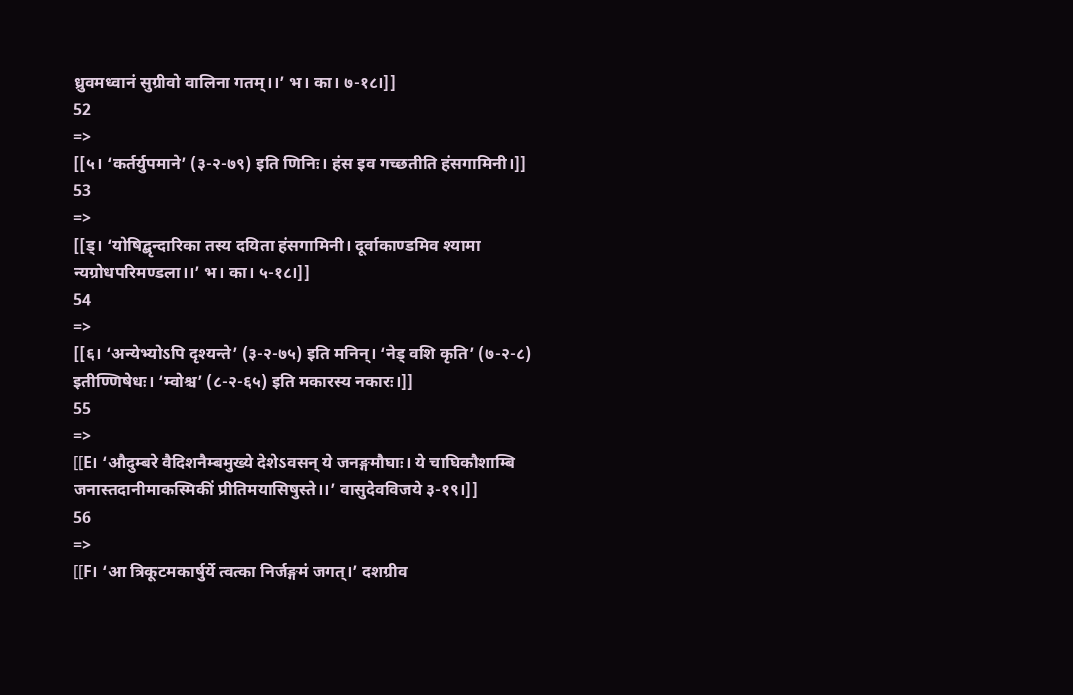ध्रुवमध्वानं सुग्रीवो वालिना गतम्।।’ भ। का। ७-१८।]]
52
=>
[[५। ‘कर्तर्युपमाने’ (३-२-७९) इति णिनिः। हंस इव गच्छतीति हंसगामिनी।]]
53
=>
[[ड्। ‘योषिद्बृन्दारिका तस्य दयिता हंसगामिनी। दूर्वाकाण्डमिव श्यामा न्यग्रोधपरिमण्डला।।’ भ। का। ५-१८।]]
54
=>
[[६। ‘अन्येभ्योऽपि दृश्यन्ते’ (३-२-७५) इति मनिन्। ‘नेड् वशि कृति’ (७-२-८) इतीण्णिषेधः। ‘म्वोश्च’ (८-२-६५) इति मकारस्य नकारः।]]
55
=>
[[E। ‘औदुम्बरे वैदिशनैम्बमुख्ये देशेऽवसन् ये जनङ्गमौघाः। ये चाघिकौशाम्बि जनास्तदानीमाकस्मिकीं प्रीतिमयासिषुस्ते।।’ वासुदेवविजये ३-१९।]]
56
=>
[[F। ‘आ त्रिकूटमकार्षुर्ये त्वत्का निर्जङ्गमं जगत्।’ दशग्रीव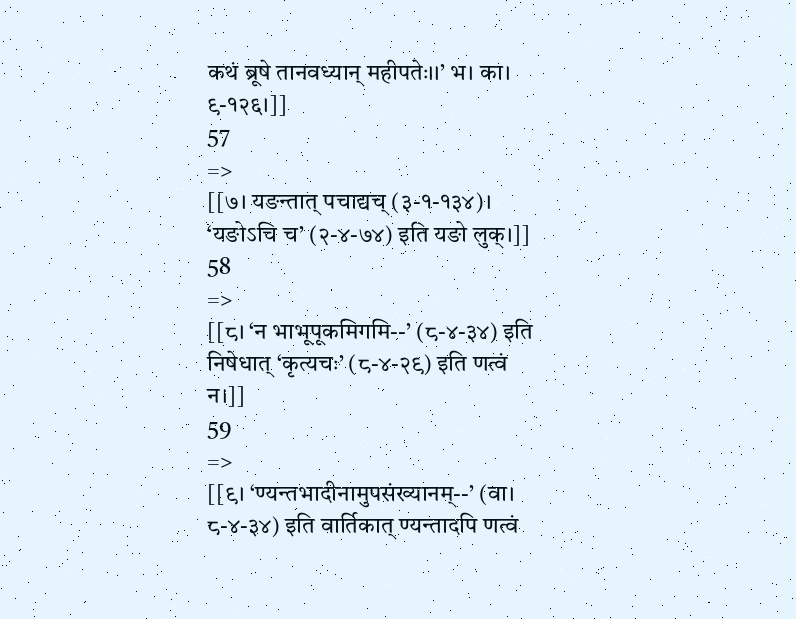कथं ब्रूषे तानवध्यान् महीपतेः।।’ भ। का। ९-१२६।]]
57
=>
[[७। यङन्तात् पचाद्यच् (३-१-१३४)। ‘यङोऽचि च’ (२-४-७४) इति यङो लुक्।]]
58
=>
[[८। ‘न भाभूपूकमिगमि--’ (८-४-३४) इति निषेधात् ‘कृत्यचः’ (८-४-२९) इति णत्वं न।]]
59
=>
[[९। ‘ण्यन्तभादीनामुपसंख्यानम्--’ (वा। ८-४-३४) इति वार्तिकात् ण्यन्तादपि णत्वं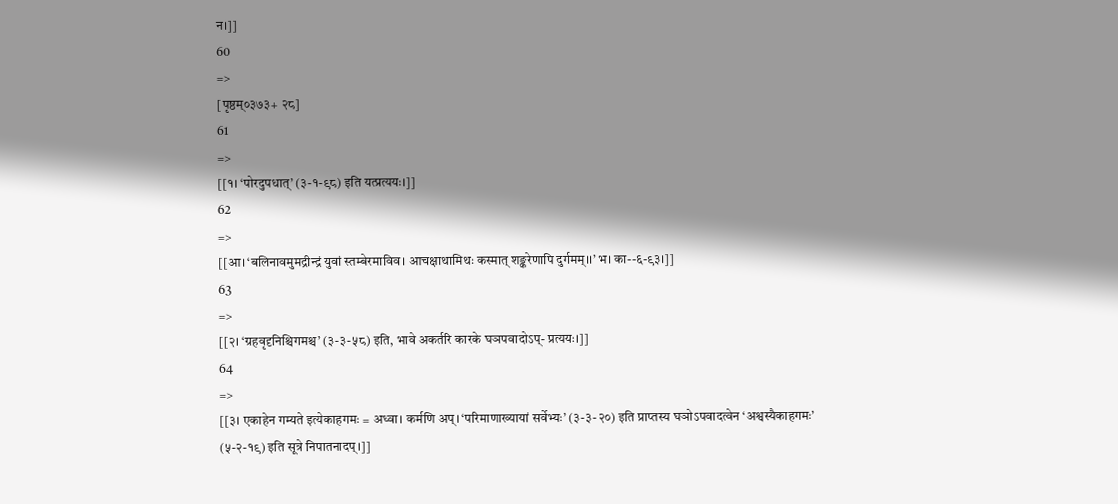न।]]
60
=>
[पृष्ठम्०३७३+ २८]
61
=>
[[१। ‘पोरदुपधात्’ (३-१-९८) इति यत्प्रत्ययः।]]
62
=>
[[आ। ‘बलिनावमुमद्रीन्द्रं युवां स्तम्बेरमाविव। आचक्षाथामिथः कस्मात् शङ्करेणापि दुर्गमम्।।’ भ। का--६-९३।]]
63
=>
[[२। ‘ग्रहवृदृनिश्चिगमश्च’ (३-३-५८) इति, भावे अकर्तरि कारके घञपवादोऽप्- प्रत्ययः।]]
64
=>
[[३। एकाहेन गम्यते इत्येकाहगमः = अध्वा। कर्मणि अप्। ‘परिमाणाख्यायां सर्वेभ्यः’ (३-३-२०) इति प्राप्तस्य घञोऽपवादत्वेन ‘अश्वस्यैकाहगमः’ (५-२-१९) इति सूत्रे निपातनादप्।]]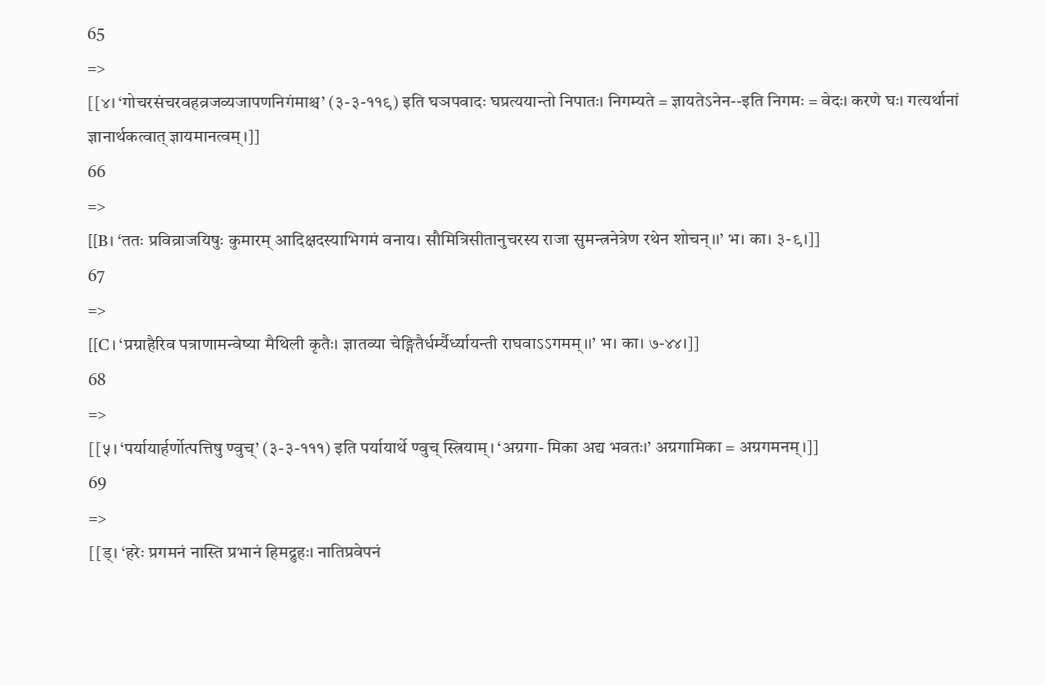65
=>
[[४। ‘गोचरसंचरवहव्रजव्यजापणनिगंमाश्च’ (३-३-११९) इति घञपवादः घप्रत्ययान्तो निपातः। निगम्यते = ज्ञायतेऽनेन--इति निगमः = वेदः। करणे घः। गत्यर्थानां ज्ञानार्थकत्वात् ज्ञायमानत्वम्।]]
66
=>
[[B। ‘ततः प्रविव्राजयिषुः कुमारम् आदिक्षदस्याभिगमं वनाय। सौमित्रिसीतानुचरस्य राजा सुमन्त्रनेत्रेण रथेन शोचन्।।’ भ। का। ३-९।]]
67
=>
[[C। ‘प्रग्राहैरिव पत्राणामन्वेष्या मैथिली कृतैः। ज्ञातव्या चेङ्गितैर्धर्म्यैर्ध्यायन्ती राघवाऽऽगमम्।।’ भ। का। ७-४४।]]
68
=>
[[५। ‘पर्यायार्हर्णोत्पत्तिषु ण्वुच्’ (३-३-१११) इति पर्यायार्थे ण्वुच् स्त्रियाम्। ‘अग्रगा- मिका अद्य भवतः।’ अग्रगामिका = अग्रगमनम्।]]
69
=>
[[ड्। ‘हरेः प्रगमनं नास्ति प्रभानं हिमद्रुहः। नातिप्रवेपनं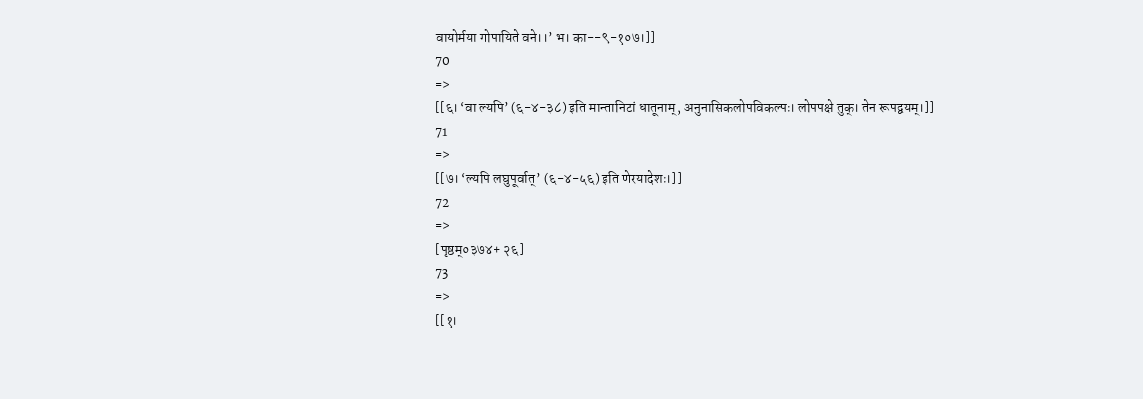वायोर्मया गोपायिते वने।।’ भ। का--९-१०७।]]
70
=>
[[६। ‘वा ल्यपि’ (६-४-३८) इति मान्तानिटां धातूनाम्, अनुनासिकलोपविकल्पः। लोपपक्षे तुक्। तेन रूपद्वयम्।]]
71
=>
[[७। ‘ल्यपि लघुपूर्वात्’ (६-४-५६) इति णेरयादेशः।]]
72
=>
[पृष्ठम्०३७४+ २६]
73
=>
[[१।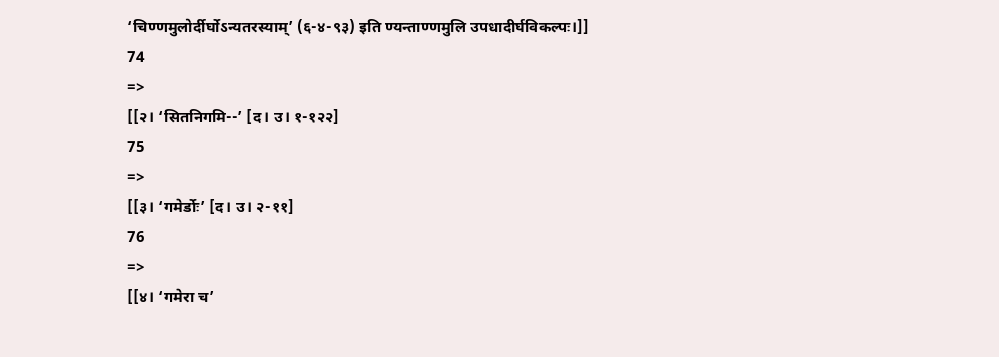‘चिण्णमुलोर्दीर्घोऽन्यतरस्याम्’ (६-४-९३) इति ण्यन्ताण्णमुलि उपधादीर्घविकल्पः।]]
74
=>
[[२। ‘सितनिगमि--’ [द। उ। १-१२२]
75
=>
[[३। ‘गमेर्डोः’ [द। उ। २-११]
76
=>
[[४। ‘गमेरा च’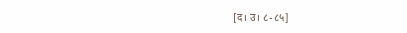[द। उ। ८-८५]